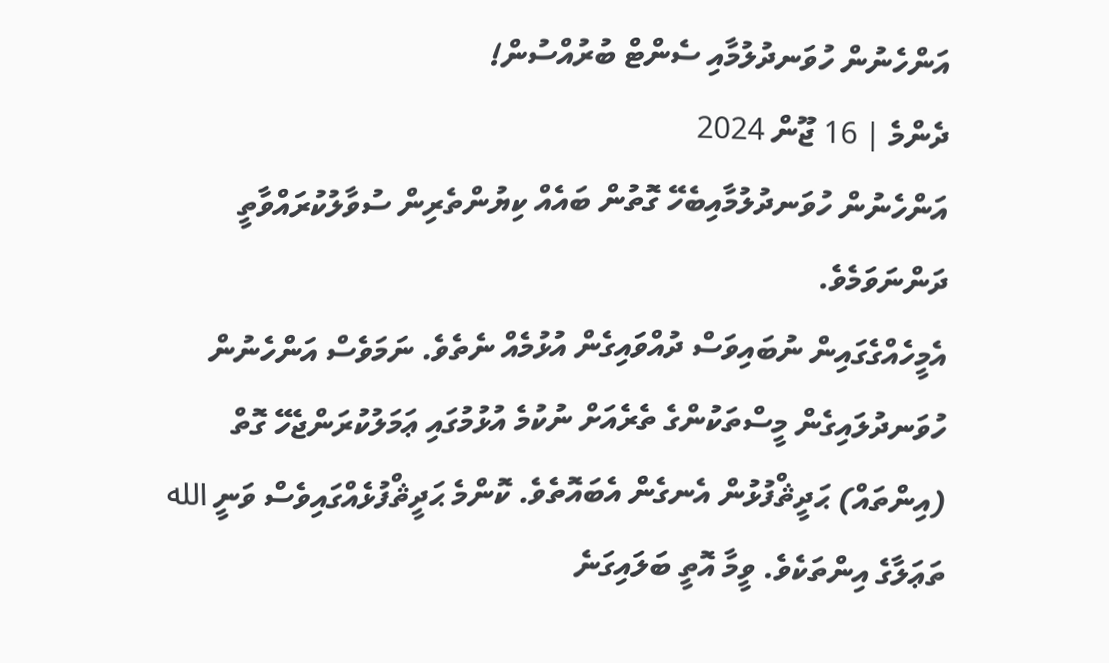އަންހެނުން ހުވަނދުލުމާއި ސެންޓް ބުރުއްސުން!
ދެންމެ | 16 ޖޫން 2024
އަންހެނުން ހުވަނދުލުމާއިބެހޭ ގޮތުން ބައެއް ކިޔުންތެރިން ސުވާލުކުރައްވާތީ ދަންނަވަމެވެ.
އެމީހެއްގެގައިން ނުބައިވަސް ދުއްވައިގެން އުޅުމެއް ނެތެވެ. ނަމަވެސް އަންހެނުން ހުވަނދުލައިގެން މީސްތަކުންގެ ތެރެއަށް ނުކުމެ އުޅުމުގައި ޢަމަލުކުރަންޖެހޭ ގޮތް (އިންތައް) ޙަދީޘްފުޅުން އެނގެން އެބައޮތެވެ. ކޮންމެ ޙަދީޘްފުޅެއްގައިވެސް ވަނީ الله ތަޢަލާގެ އިންތަކެވެ. ވީމާ އޮތީ ބަލައިގަނެ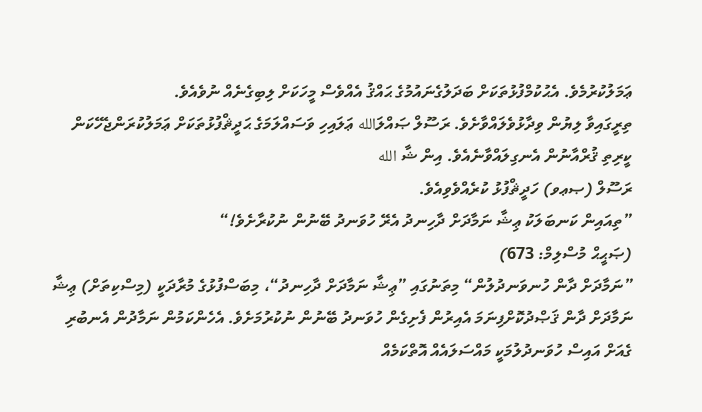ޢަމަލުކުރުމެވެ. އެޙުކުމްފުޅުތަކަށް ބަދަލުގެނައުމުގެ ޙައްޤު އެއްވެސް މީހަކަށް ލިބިގެނެއް ނުވެއެވެ.
ތިރީގައިވާ ލިޔުން ވިދާޅުވެލައްވާށެވެ. ރަސޫލް ޞައްލަالله ޢަލައިހި ވަސައްލަމަގެ ޙަދީޘްފުޅުތަކަށް ޢަމަލުކުރަންޖެހޭކަން ކީރިތި ޤުރްއާނުން އެނގިލައްވާނެއެވެ. އިން ޝާ الله
ރަސޫލް (ޞޢވ) ހަދީޘްފުޅު ކުރެއްވެވިއެވެ.
”ތިއައިން ކަނބަލަކު ޢިޝާ ނަމާދަށް ދާހިނދު އެރޭ ހުވަނދު ބޭނުން ނުކުރާށެވެ!“
(ޞަޙީޙް މުސްލިމް: 673)
”ނަމާދަށް ދާން ހުނވަނދުލުން“ މިތަނުގައި ”ޢިޝާ ނަމާދަށް ދާހިނދު“، މިބަސްފުޅުގެ މުރާދަކީ (މިސްކިތަށް) ޢިޝާ ނަމާދަށް ދާން ޤަޞްދުކޮށްފިނަމަ އެއިރުން ފެށިގެން ހުވަނދު ބޭނުން ނުކުރުމަށެވެ. އެހެންކަމުން ނަމާދުން އެނބުރި ގެއަށް އައިސް ހުވަނދުލުމަކީ މައްސަލައެއް އޮތްކަމެއް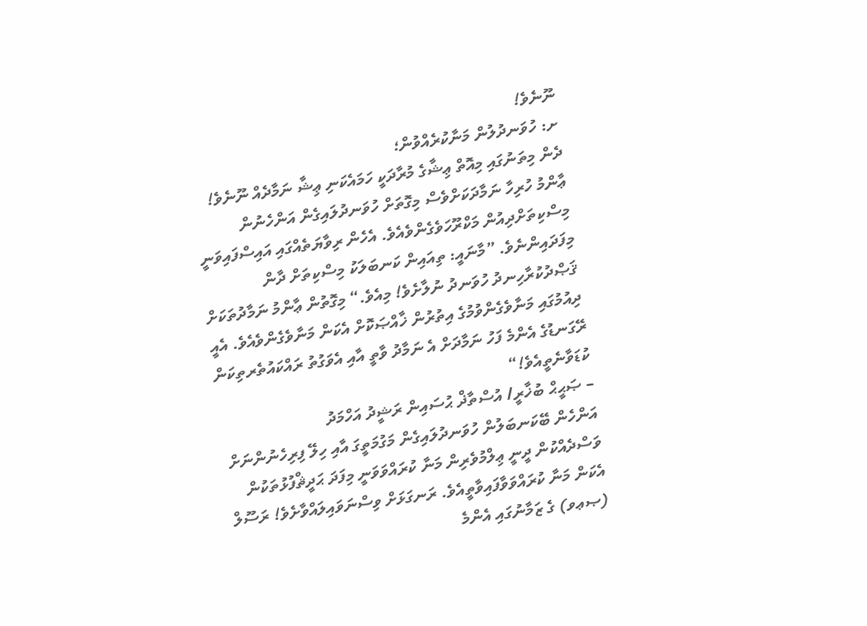ނޫނެވެ!
ށ: ހުވަނދުލުން މަނާކުރެއްވުން؛
ދެން މިތަނުގައި މިއޮތް ޢިޝާގެ މުރާދަކީ ހަމައެކަނި ޢިޝާ ނަމާދެއް ނޫނެވެ! ޢާންމު ހުރިހާ ނަމާދަކަށްވެސް މިގޮތަށް ހުވަނދުލައިގެން އަންހެނުން މިސްކިތަށްދިއުން މަކްރޫހަވެގެންވެއެވެ. އެހެން ރިވާޔަތެއްގައި އައިސްފައިވަނީ މިފަދައިންނެވެ. ”މާނައީ: ތިއައިން ކަނބަލަކު މިސްކިތަށް ދާން ޤަޞްދުކުރާހިނދު ހުވަނދު ނުލާށެވެ! މިއެވެ.“ މިގޮތުން ޢާންމު ނަމާދުތަކަށް ދިއުމުގައި މަނާވެގެންވުމުގެ އިތުރުން ޚާއްޞަކޮށް އެކަން މަނާވެގެންވެއެވެ. އެއީ ރޭގަނޑުގެ އެންމެ ފަހު ނަމާދަށް އެ ނަމާދު ވާތީ އާއި އެވަގުތު ރައްކައުތެރތިކަން ކުޑަވާނެތީއެވެ!“
– ޞަޙީޙް ބުޚާރީ/ އުސްތާޛް ޙުސައިން ރަޝީދު އަހްމަދު
އަންހެން ބޭކަނބަލުން ހުވަނދުލައިގެން މަގުމަތީގަ އާއި ހިލޭ ފިރިހެނުންނަށް ވަސްދެއްކުން ދީނީ ޢިލްމުވެރިން މަނާ ކުރައްވަވަނީ މިފަދަ ޙަދީޘްފުޅުތަކުން އެކަން މަނާ ކުރައްވަވާފައިވާތީއެވެ. ރަނގަޅަށް ވިސްނަވައިލައްވާށެވެ! ރަސޫލް (ޞޢވ) ގެ ޒަމާނުގައި އެންމެ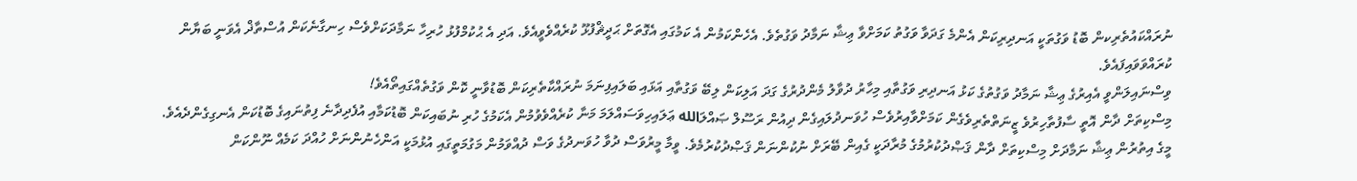ނުރައްކައުތެރިކން ބޮޑު ވަގުތަކީ އަނދިރިކަން އެންމެ ގަދަވާ ވަގުތު ކަމަށްވާ ޢިޝާ ނަމާދު ވަގުތެވެ. އެހެންކަމުން އެ ކަމުގައި އެގޮތަށް ޙަދީޘްފުޅޫ ކުރެއްވެވީއެވެ. އަދި އެ ޙުކުމްފުޅު ހުރިހާ ނަމާދަކަށްވެސް ހިނގާނެކަން އުސްތާޛް އެވަނީ ބަޔާން ކުރައްވަވައިފައެވެ.
ވިސްނައިލަންވީ އެއިރުގެ ޢިޝާ ނަމާދު ވަގުތުގެ ކަޅު އަނދިރި ވަގުތާއި މިހާރު ދުވާލު މެންދުރުގެ ގަދަ އަލިކަން ލިބޭ ވަގުތާއި އަޅައި ބަލައިފިނަމަ ނުރައްކާތެރިކަން ބޮޑުވާނީ ކޮން ވަގުތެއްގައިތޯއެވެ!
މިސްކިތަށް ދާން އޮތީ ސާފުތާހިރުވެ ޒީނަތްތެރިވެގެން ކަމަށްވާއިރުވެސް ހުވަނދުލައިގެން ދިއުން ރަސޫލް ޞައްލަالله ޢަލައިހިވަސައްލަމަ މަނާ ކުރެއްވެވުމުން އެކަމުގެ ހުރި ނުބައިކަން ބޮޑުކަމާއި އުފެދިދާނެ ފިތުނައިގެ ބޮޑުކަން އެނގިގެންދެއެވެ.
މީގެ އިތުރުން ޢިޝާ ނަމާދަށް މިސްކިތަށް ދާން ޤަޞްދުކުރުމުގެ މުރާދަކީ ގެއިން ބޭރަށް ނުކުންނަން ޤަޞްދުކުރުމެވެ. ވީމާ މީރުވަސް ދުވާ ހުވަނދުގެ ވަސް ދުއްވަމުން މަގުމަތީގައި އުޅުމަކީ އަންހެނުންނަށް ހުއްދަ ކަމެއް ނޫންކަން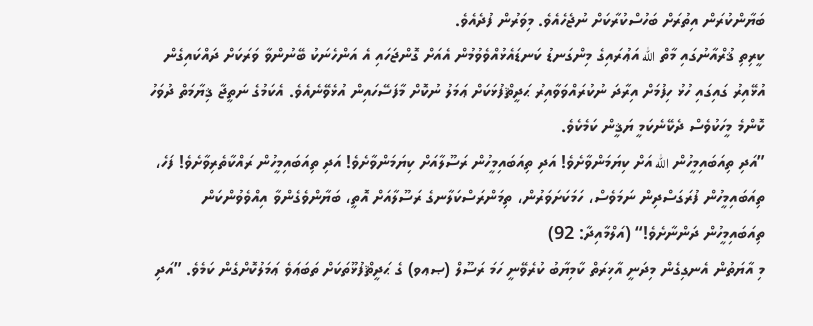ބަޔާންކުރަން އިތުރަށް ބަހުސްކުރާކަށް ނުޖެހެއެވެ. މިވަރުން ފުދެއެވެ.
ކީރިތި ޤުރްއާނުގައި މާތް الله އަޢުރައިގެ މިންގަނޑު ކަނޑައެޅުއްވެވުމުން އެއަށް ގޮންޖަހައި އެ އަންހެނަކު ބޭނުންވާ ވަރަކަށް ދައްކައިގެން އުޅޭއިރު ގައިގައި ހުޅު ހިފުމަށް އިރާދަ ނުކުރައްވަވާއިރު ޙަދީޘްފުޅަކަށް ޢަމަލު ނުކޮށް މާފަސޭހައިން އުޅެވޭނެއެވެ. އެކަމުގެ ނަތީޖާ ޤިޔާމަތް ދުވަހު ކޮންމެ މީހަކުވެސް ދެކޭނެކަމީ ޔަޤީން ކަމެކެވެ.
”އަދި ތިއަބައިމީހުން الله އަށް ކިޔަމަންވާށެވެ! އަދި ތިއަބައިމީހުން ރަސޫލާއަށް ކިޔަމަންވާށެވެ! އަދި ތިއަބައިމީހުން ރައްކާތެރިވާށެވެ! ފަހެ، ތިއަބައިމީހުން ފުރަގަސްދިން ނަމަވެސް، ހަމަކަށަވަރުން، ތިމަންރަސްކަލާނގެ ރަސޫލާއަށް އޮތީ، ބަޔާންވެގެންވާ އިއްވެވުންކަން ތިއަބައިމީހުން ދަންނާށެވެ!“ (އަލްމާއިދާ: 92)
މި އާޔަތުން އެނގިގެން މިދަނީ އާޚިރަތް ކާމިޔާބު ކުރެވޭނީ ހަމަ ރަސޫލް (ޞޢވ) ގެ ޙަދީޘްފުޅޫތަކަށް ތަބަޢަވެ ޢަމަލުކޮށްގެން ކަމެވެ. ”އަދި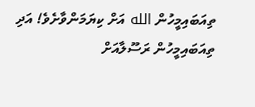ތިއަބައިމީހުން الله އަށް ކިޔަމަންވާށެވެ! އަދި ތިއަބައިމީހުން ރަސޫލާއަށް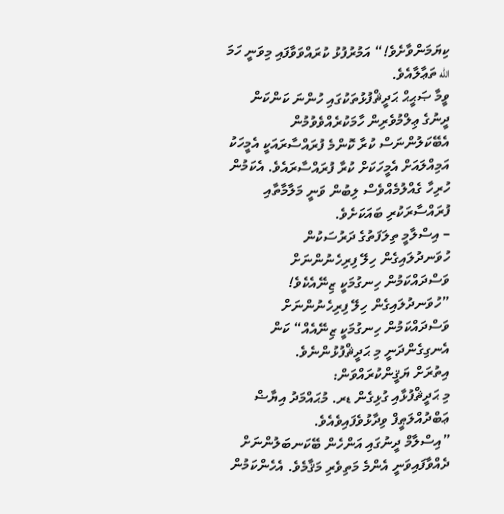ކިޔަމަންވާށެވެ!“ އަމުރުފުޅު ކުރައްވަވާފައި މިވަނީ ހަމަ الله ތަޢާލާއެވެ.
ވީމާ ޞަޙީޙް ޙަދީޘްފުޅުތަކުގައި ހުންނަ ކަންކަން ދީނުގެ ޢިލްމުވެރިން ހާމަކުރެއްވެވުމުން އެބޭކަލުންނަސް ކުރާ ކޮންމެ ފުރައްސާރައަކީ އެމީހަކު އަމިއްލައަށް އެމީހަކަށް ކުރާ ފުރައްސާރައެވެ. އެކަމުން ހުރިހާ ގެއްލުމެއްވެސް ލިބުން ވަނީ މަލާމާތާއި ފުރައްސާރަކުރި ބައަކަށެވެ.
– އިސްލާމީ ތިލަފަތުގެ ދަރުސަކުން
ހުވަނދުލައިގެން ހިލޭ ފިރިހެނުންނަށް ވަސްދައްކަމުން ހިނގުމަކީ ޒިނޭއެކެވެ!
”ހުވަނދުލައިގެން ހިލޭ ފިރިހެނުންނަށް ވަސްދައްކަމުން ހިނގުމަކީ ޒިނޭއެއް“ ކަން އެނގިގެންދަނީ މި ޙަދީޘްފުޅުންނެވެ.
އިތުރަށް ޔަޤީންކުރައްވަން:
މި ޙަދީޘްފުޅާއި ގުޅިގެން ޑރ. މުޙައްމަދު އިޔާޟް ޢަބްދުއްލަޠީފް ވިދާޅުވެފައިވެއެވެ.
”އިސްލާމް ދީނުގައި އަންހެން ބޭކަނބަލުންނަށް ދެއްވާފައިވަނީ އެންމެ މަތިވެރި މަޤާމެވެ. އެހެންކަމުން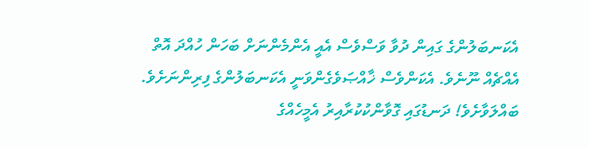އެކަނބަލުންގެ ގައިން ދުވާ ވަސްވެސް އެއީ އެންމެންނަށް ބަހަން ހުއްދަ އޮތް އެއްޗެއް ނޫނެވެ. އެކަންވެސް ޚާއްޞަވެގެންވަނީ އެކަނބަލުންގެ ފިރިންނަށެވެ.
ބައްލަވާށެވެ! ދަނޑުގައި ގޮވާންކުކުރާއިރު އެމީހެއްގެ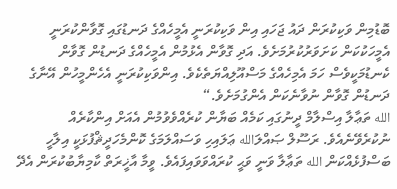ބޮޑުމިން ވަކިކުރަން ދައު ޖަހައި އިން ވަކިކުރަނީ އެމީހެއްގެ ދަނޑުގައި ގޮވާންކުރަނީ އެމީހަކުކަން ކަށަވަރުކުރުމަށެވެ. އަދި ގޮވާން އެޅުމުން އެމީހެއްގެ ދަނޑުން ގޮވާން ކެނޑުމަކީވެސް ހަމަ އެމިހެއްގެ މަސްއޫލިއްޔަތެކެވެ. އިންވަކިކުރަނީ އެހެންމީހުން އޭނާގެ ދަނޑުން ގޮވާން ނުވާނެކަން އެންގުމަށެވެ.“
الله ތަޢާލާ އިސްލާމް ދީނުގައި ކަމެއް ބަޔާން ކުރެއްވެވުމުން އެއަށް އިންކާރެއް ނުކުރެވޭނެއެވެ. ރަސޫލް ޞައްލަالله ޢަލައިހި ވަސައްލަމަގެ ކޮންމެހަދީޘްފުޅަކީ އިލާހީ ބަސްފުޅެއްކަން الله ތަޢާލާ ވަނީ ވަޙީ ކުރައްވަވައިފައެވެ. ވީމާ އާޚީރަތް ކާމިޔާބުކުރަން އެދޭ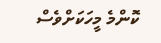ކޮންމެ މީހަކަށްވެސް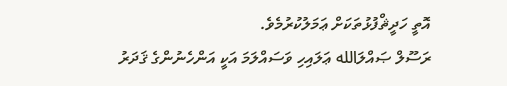އޮތީ ހަދީޘްފުޅުތަކަށް ޢަމަލުކުރުމެވެ.
ރަސޫލް ޞައްލަالله ޢަލައިހި ވަސައްލަމަ އަކީ އަންހެނުންގެ ޤަދަރު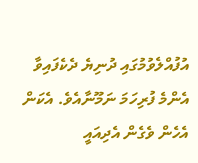އުފުއްލެވުމުގައި ދުނިޔެ ދެކެފައިވާ އެންމެ ފުރިހަމަ ނަމޫނާއެވެ. އެކަން އެހެން ވެގެން އެދިއައީ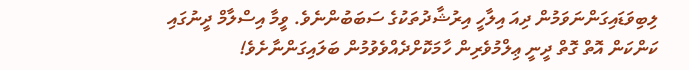ލިބިވަޑައިގަންނަވަމުން ދިއަ އިލާހީ އިރުޝާދުތަކުގެ ސަބަބުންނެވެ. ވީމާ އިސްލާމް ދީނުގައި ކަންކަން އޮތް ގޮތް ދީނީ ޢިލްމުވެރިން ހާމަކޮށްދެއްވެވުމުން ބަލައިގަންނާށެވެ!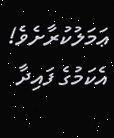ޢަމަލުކުރާށެވެ! އެކަމުގެ ފައިދާ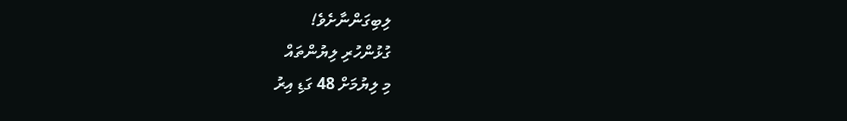ލިބިގަންނާށެވެ!
ގުޅުންހުރި ލިޔުންތައް
މި ލިޔުމަށް 48 ގަޑި އިރު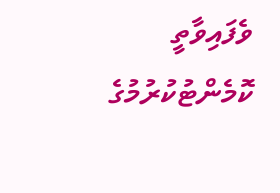ވެފައިވާތީ ކޮމެންޓުކުރުމުގެ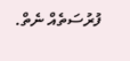ފުރުސަތެއް ނެތް.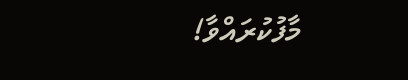މާފުކުރައްވާ!